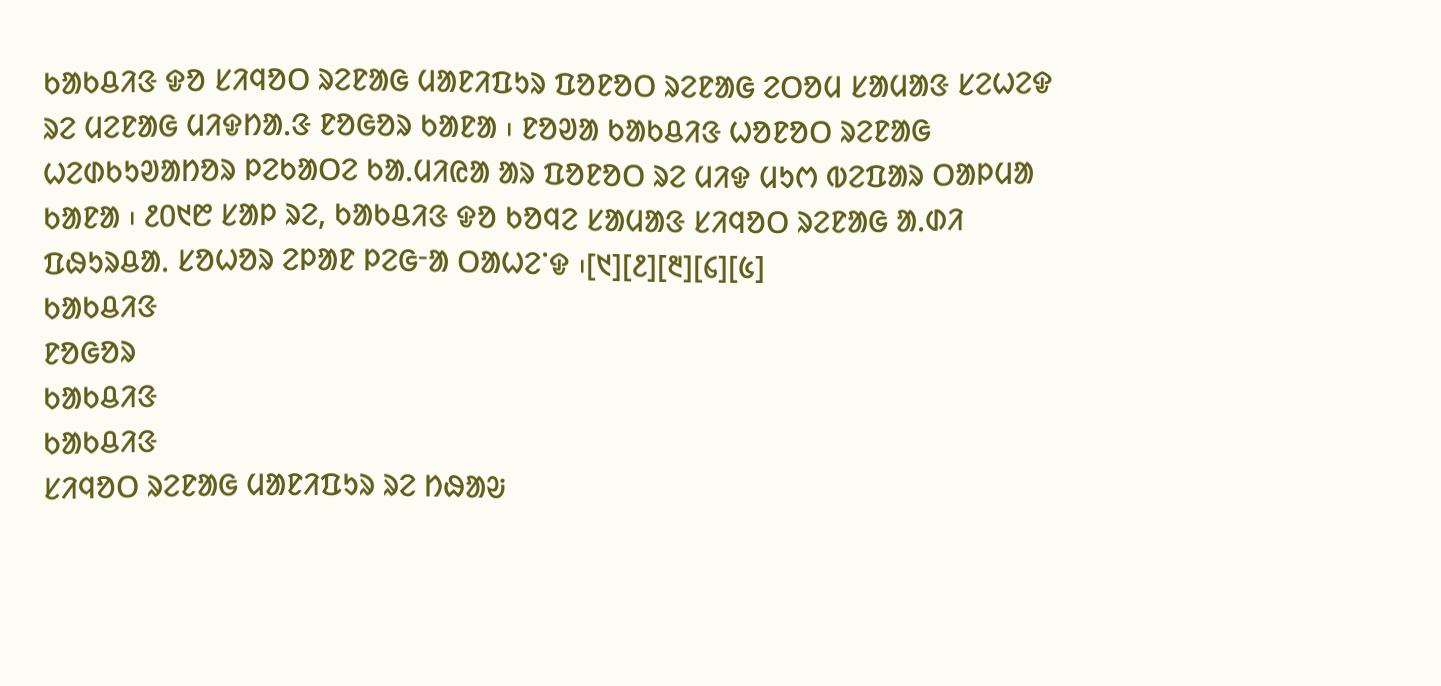ᱠᱟᱠᱪᱤᱝ ᱫᱚ ᱥᱤᱧᱚᱛ ᱨᱮᱱᱟᱜ ᱢᱟᱱᱤᱯᱩᱨ ᱯᱚᱱᱚᱛ ᱨᱮᱱᱟᱜ ᱮᱛᱚᱢ ᱥᱟᱢᱟᱝ ᱥᱮᱦᱮᱫ ᱨᱮ ᱢᱮᱱᱟᱜ ᱢᱤᱫᱴᱟᱹᱝ ᱱᱚᱜᱚᱨ ᱠᱟᱱᱟ ᱾ ᱱᱚᱣᱟ ᱠᱟᱠᱪᱤᱝ ᱦᱚᱱᱚᱛ ᱨᱮᱱᱟᱜ ᱦᱮᱰᱠᱩᱣᱟᱴᱚᱨ ᱞᱮᱠᱟᱛᱮ ᱠᱟᱹᱢᱤᱭᱟ ᱟᱨ ᱯᱚᱱᱚᱛ ᱨᱮ ᱢᱤᱫ ᱢᱩᱬ ᱵᱮᱯᱟᱨ ᱛᱟᱞᱢᱟ ᱠᱟᱱᱟ ᱾ ᱒᱐᱑᱘ ᱥᱟᱞ ᱨᱮ, ᱠᱟᱠᱪᱤᱝ ᱫᱚ ᱠᱚᱧᱮ ᱥᱟᱢᱟᱝ ᱥᱤᱧᱚᱛ ᱨᱮᱱᱟᱜ ᱟᱹᱰᱤ ᱯᱷᱩᱨᱪᱟᱹ ᱥᱚᱦᱚᱨ ᱮᱞᱟᱱ ᱞᱮᱜᱼᱟ ᱛᱟᱦᱮᱸᱫ ᱾[᱑][᱒][᱓][᱔][᱕]
ᱠᱟᱠᱪᱤᱝ
ᱱᱚᱜᱚᱨ
ᱠᱟᱠᱪᱤᱝ
ᱠᱟᱠᱪᱤᱝ
ᱥᱤᱧᱚᱛ ᱨᱮᱱᱟᱜ ᱢᱟᱱᱤᱯᱩᱨ ᱨᱮ ᱴᱷᱟᱶ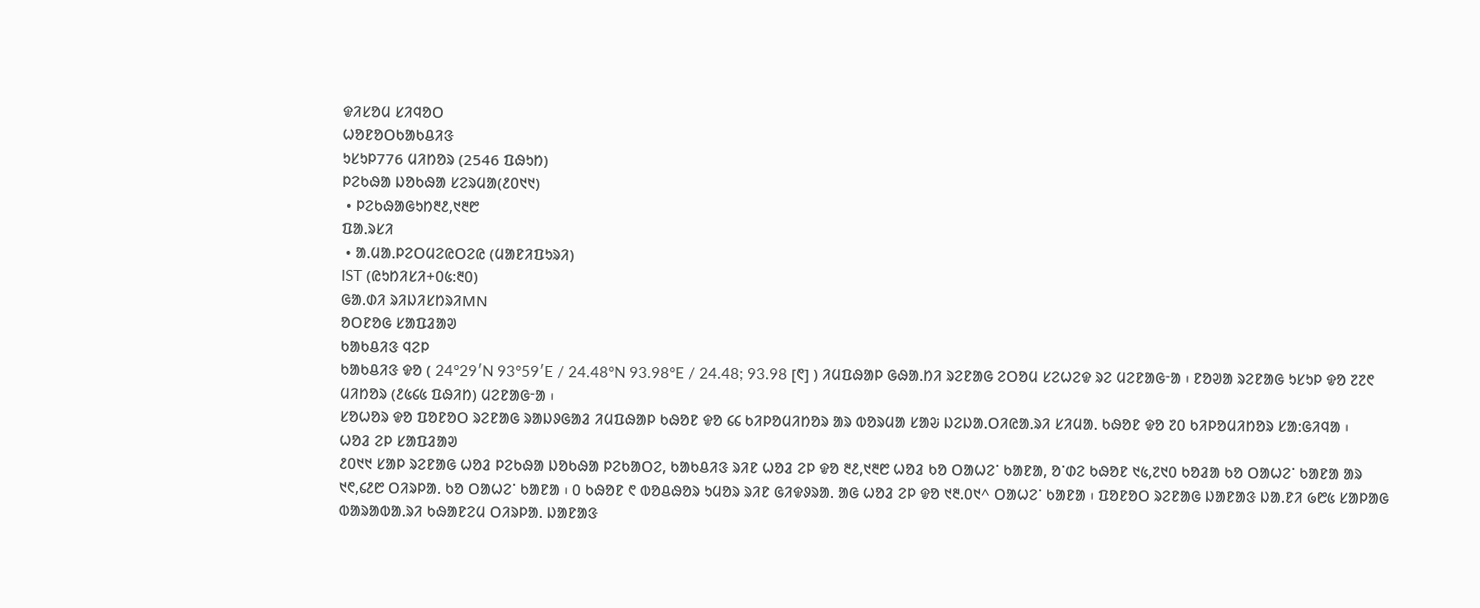ᱫᱤᱥᱚᱢ ᱥᱤᱧᱚᱛ
ᱦᱚᱱᱚᱛᱠᱟᱠᱪᱤᱝ
ᱩᱥᱩᱞ776 ᱢᱤᱴᱚᱨ (2546 ᱯᱷᱩᱴ)
ᱞᱮᱠᱷᱟ ᱡᱚᱠᱷᱟ ᱥᱮᱨᱢᱟ(᱒᱐᱑᱑)
 • ᱞᱮᱠᱷᱟᱜᱩᱴ᱓᱒,᱑᱓᱘
ᱯᱟᱹᱨᱥᱤ
 • ᱟᱹᱢᱟᱹᱞᱮᱛᱢᱮᱭᱛᱮᱭ (ᱢᱟᱱᱤᱯᱩᱨᱤ)
IST (ᱭᱩᱴᱤᱥᱤ+᱐᱕:᱓᱐)
ᱜᱟᱹᱰᱤ ᱨᱤᱡᱤᱥᱴᱨᱤMN
ᱚᱛᱱᱚᱜ ᱥᱟᱯᱲᱟᱣ
ᱠᱟᱠᱪᱤᱝ ᱧᱮᱞ
ᱠᱟᱠᱪᱤᱝ ᱫᱚ ( 24°29′N 93°59′E / 24.48°N 93.98°E / 24.48; 93.98 [᱖] ) ᱤᱢᱯᱷᱟᱞ ᱜᱷᱟᱹᱴᱤ ᱨᱮᱱᱟᱜ ᱮᱛᱚᱢ ᱥᱮᱦᱮᱫ ᱨᱮ ᱢᱮᱱᱟᱜᱼᱟ ᱾ ᱱᱚᱣᱟ ᱨᱮᱱᱟᱜ ᱩᱥᱩᱞ ᱫᱚ ᱗᱗᱖ ᱢᱤᱴᱚᱨ (᱒᱕᱔᱕ ᱯᱷᱤᱴ) ᱢᱮᱱᱟᱜᱼᱟ ᱾
ᱥᱚᱦᱚᱨ ᱫᱚ ᱯᱚᱱᱚᱛ ᱨᱮᱱᱟᱜ ᱨᱟᱡᱽᱜᱟᱲ ᱤᱢᱯᱷᱟᱞ ᱠᱷᱚᱱ ᱫᱚ ᱔᱔ ᱠᱤᱞᱚᱢᱤᱴᱚᱨ ᱟᱨ ᱵᱚᱨᱢᱟ ᱥᱟᱶ ᱡᱮᱡᱟᱹᱛᱤᱭᱟᱹᱨᱤ ᱥᱤᱢᱟᱹ ᱠᱷᱚᱱ ᱫᱚ ᱗᱐ ᱠᱤᱞᱚᱢᱤᱴᱚᱨ ᱥᱟᱺᱜᱤᱧᱟ ᱾
ᱦᱚᱲ ᱮᱞ ᱥᱟᱯᱲᱟᱣ
᱒᱐᱑᱑ ᱥᱟᱞ ᱨᱮᱱᱟᱜ ᱦᱚᱲ ᱞᱮᱠᱷᱟ ᱡᱚᱠᱷᱟ ᱞᱮᱠᱟᱛᱮ, ᱠᱟᱠᱪᱤᱝ ᱨᱤᱱ ᱦᱚᱲ ᱮᱞ ᱫᱚ ᱓᱒,᱑᱓᱘ ᱦᱚᱲ ᱠᱚ ᱛᱟᱦᱮᱸ ᱠᱟᱱᱟ, ᱚᱸᱰᱮ ᱠᱷᱚᱱ ᱑᱕,᱗᱑᱐ ᱠᱚᱲᱟ ᱠᱚ ᱛᱟᱦᱮᱸ ᱠᱟᱱᱟ ᱟᱨ ᱑᱖,᱔᱒᱘ ᱛᱤᱨᱞᱟᱹ ᱠᱚ ᱛᱟᱦᱮᱸ ᱠᱟᱱᱟ ᱾ ᱐ ᱠᱷᱚᱱ ᱖ ᱵᱚᱪᱷᱚᱨ ᱩᱢᱚᱨ ᱨᱤᱱ ᱜᱤᱫᱽᱨᱟᱹ ᱟᱜ ᱦᱚᱲ ᱮᱞ ᱫᱚ ᱑᱓.᱐᱑^ ᱛᱟᱦᱮᱸ ᱠᱟᱱᱟ ᱾ ᱯᱚᱱᱚᱛ ᱨᱮᱱᱟᱜ ᱡᱟᱱᱟᱝ ᱡᱟᱹᱱᱤ ᱙᱘᱕ ᱥᱟᱞᱟᱜ ᱵᱟᱨᱟᱵᱟᱹᱨᱤ ᱠᱷᱟᱱᱮᱢ ᱛᱤᱨᱞᱟᱹ ᱡᱟᱱᱟᱝ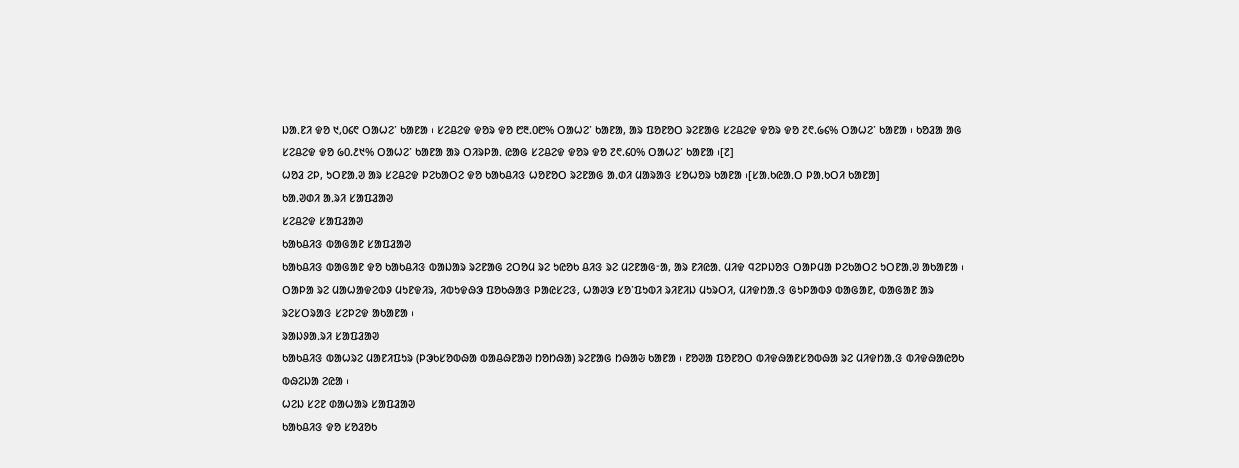ᱡᱟᱹᱱᱤ ᱫᱚ ᱑,᱐᱔᱖ ᱛᱟᱦᱮᱸ ᱠᱟᱱᱟ ᱾ ᱥᱮᱪᱮᱫ ᱫᱚᱨ ᱫᱚ ᱘᱓.᱐᱘% ᱛᱟᱦᱮᱸ ᱠᱟᱱᱟ, ᱟᱨ ᱯᱚᱱᱚᱛ ᱨᱮᱱᱟᱜ ᱥᱮᱪᱮᱫ ᱫᱚᱨ ᱫᱚ ᱗᱖.᱙᱔% ᱛᱟᱦᱮᱸ ᱠᱟᱱᱟ ᱾ ᱠᱚᱲᱟ ᱟᱜ ᱥᱮᱪᱮᱫ ᱫᱚ ᱙᱐.᱒᱑% ᱛᱟᱦᱮᱸ ᱠᱟᱱᱟ ᱟᱨ ᱛᱤᱨᱞᱟᱹ ᱭᱟᱜ ᱥᱮᱪᱮᱫ ᱫᱚᱨ ᱫᱚ ᱗᱖.᱔᱐% ᱛᱟᱦᱮᱸ ᱠᱟᱱᱟ ᱾[᱗]
ᱦᱚᱲ ᱮᱞ, ᱩᱛᱱᱟᱹᱣ ᱟᱨ ᱥᱮᱪᱮᱫ ᱞᱮᱠᱟᱛᱮ ᱫᱚ ᱠᱟᱠᱪᱤᱝ ᱦᱚᱱᱚᱛ ᱨᱮᱱᱟᱜ ᱟᱹᱰᱤ ᱢᱟᱨᱟᱝ ᱥᱚᱦᱚᱨ ᱠᱟᱱᱟ ᱾[ᱥᱟᱹᱠᱭᱟᱹᱛ ᱞᱟᱹᱠᱛᱤ ᱠᱟᱱᱟ]
ᱠᱟᱹᱣᱰᱤ ᱟᱹᱨᱤ ᱥᱟᱯᱲᱟᱣ
ᱥᱮᱪᱮᱫ ᱥᱟᱯᱲᱟᱣ
ᱠᱟᱠᱪᱤᱝ ᱵᱟᱜᱟᱱ ᱥᱟᱯᱲᱟᱣ
ᱠᱟᱠᱪᱤᱝ ᱵᱟᱜᱟᱱ ᱫᱚ ᱠᱟᱠᱪᱤᱝ ᱵᱟᱡᱟᱨ ᱨᱮᱱᱟᱜ ᱮᱛᱚᱢ ᱨᱮ ᱩᱭᱚᱠ ᱪᱤᱝ ᱨᱮ ᱢᱮᱱᱟᱜᱼᱟ, ᱟᱨ ᱱᱤᱭᱟᱹ ᱢᱤᱫ ᱧᱮᱞᱡᱚᱝ ᱛᱟᱞᱢᱟ ᱞᱮᱠᱟᱛᱮ ᱩᱛᱱᱟᱹᱣ ᱟᱠᱟᱱᱟ ᱾ ᱛᱟᱞᱟ ᱨᱮ ᱢᱟᱦᱟᱫᱮᱵᱽ ᱢᱩᱱᱫᱤᱨ, ᱤᱵᱩᱫᱷᱳ ᱯᱚᱠᱷᱟᱝ ᱞᱟᱭᱥᱮᱝ, ᱦᱟᱣᱳ ᱥᱚᱸᱯᱩᱵᱤ ᱨᱤᱱᱤᱡ ᱢᱩᱨᱛᱤ, ᱢᱤᱫᱴᱟᱹᱝ ᱜᱩᱞᱟᱵᱽ ᱵᱟᱜᱟᱱ, ᱵᱟᱜᱟᱱ ᱟᱨ ᱨᱮᱥᱛᱨᱟᱝ ᱥᱮᱞᱮᱫ ᱟᱠᱟᱱᱟ ᱾
ᱨᱟᱡᱽᱟᱹᱨᱤ ᱥᱟᱯᱲᱟᱣ
ᱠᱟᱠᱪᱤᱝ ᱵᱟᱦᱨᱮ ᱢᱟᱱᱤᱯᱩᱨ (ᱞᱳᱠᱥᱚᱵᱷᱟ ᱵᱟᱪᱷᱱᱟᱣ ᱴᱚᱴᱷᱟ) ᱨᱮᱱᱟᱜ ᱴᱷᱟᱶ ᱠᱟᱱᱟ ᱾ ᱱᱚᱣᱟ ᱯᱚᱱᱚᱛ ᱵᱤᱫᱷᱟᱱᱥᱚᱵᱷᱟ ᱨᱮ ᱢᱤᱫᱴᱟᱹᱝ ᱵᱤᱫᱷᱟᱭᱚᱠ ᱵᱷᱮᱡᱟ ᱮᱭᱟ ᱾
ᱦᱮᱡ ᱥᱮᱱ ᱰᱟᱦᱟᱨ ᱥᱟᱯᱲᱟᱣ
ᱠᱟᱠᱪᱤᱝ ᱫᱚ ᱥᱚᱲᱚᱠ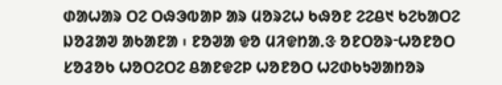ᱰᱟᱦᱟᱨ ᱛᱮ ᱛᱷᱳᱵᱟᱞ ᱟᱨ ᱢᱚᱨᱮᱦ ᱠᱷᱚᱱ ᱮᱮᱪ᱑ ᱠᱮᱠᱟᱛᱮ ᱡᱚᱲᱟᱣ ᱟᱠᱟᱱᱟ ᱾ ᱱᱚᱣᱟ ᱫᱚ ᱢᱤᱫᱴᱟᱹᱝ ᱚᱱᱛᱚᱨᱼᱦᱚᱱᱚᱛ ᱥᱚᱲᱚᱠ ᱦᱚᱛᱮᱛᱮ ᱪᱟᱱᱫᱮᱞ ᱦᱚᱱᱚᱛ ᱦᱮᱰᱠᱩᱣᱟᱴᱚᱨ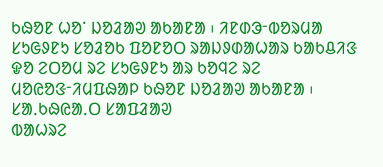ᱠᱷᱚᱱ ᱦᱚᱸ ᱡᱚᱲᱟᱣ ᱟᱠᱟᱱᱟ ᱾ ᱤᱱᱰᱳᱼᱵᱚᱨᱢᱟ ᱥᱩᱜᱽᱱᱩ ᱥᱚᱲᱚᱠ ᱯᱚᱱᱚᱛ ᱨᱟᱡᱽᱰᱟᱦᱟᱨ ᱠᱟᱠᱪᱤᱝ ᱫᱚ ᱮᱛᱚᱢ ᱨᱮ ᱥᱩᱜᱽᱱᱩ ᱟᱨ ᱠᱚᱧᱮ ᱨᱮ ᱢᱚᱭᱚᱝᱼᱤᱢᱯᱷᱟᱞ ᱠᱷᱚᱱ ᱡᱚᱲᱟᱣ ᱟᱠᱟᱱᱟ ᱾
ᱥᱟᱹᱠᱷᱭᱟᱹᱛ ᱥᱟᱯᱲᱟᱣ
ᱵᱟᱦᱨᱮ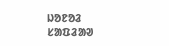ᱡᱚᱱᱚᱲ ᱥᱟᱯᱲᱟᱣ